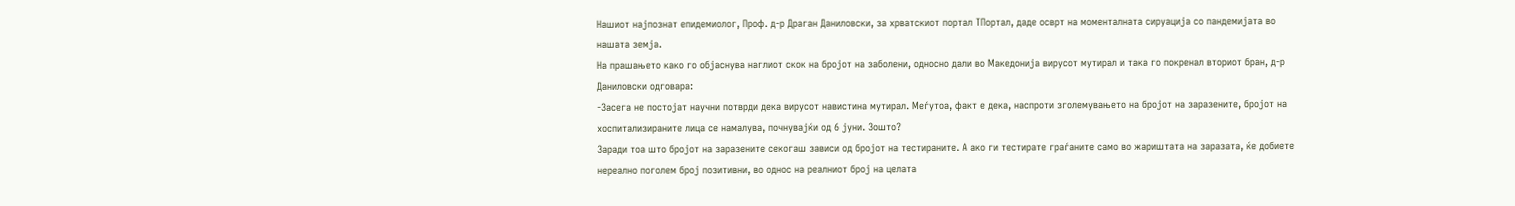Нашиот најпознат епидемиолог, Проф. д-р Драган Даниловски, за хрватскиот портал ТПортал, даде осврт на моменталната сируација со пандемијата во нашата земја.
На прашањето како го објаснува наглиот скок на бројот на заболени, односно дали во Македонија вирусот мутирал и така го покренал вториот бран, д-р Даниловски одговара:
-Засега не постојат научни потврди дека вирусот навистина мутирал. Меѓутоа, факт е дека, наспроти зголемувањето на бројот на заразените, бројот на хоспитализираните лица се намалува, почнувајќи од 6 јуни. Зошто?
Заради тоа што бројот на заразените секогаш зависи од бројот на тестираните. А ако ги тестирате граѓаните само во жариштата на заразата, ќе добиете нереално поголем број позитивни, во однос на реалниот број на целата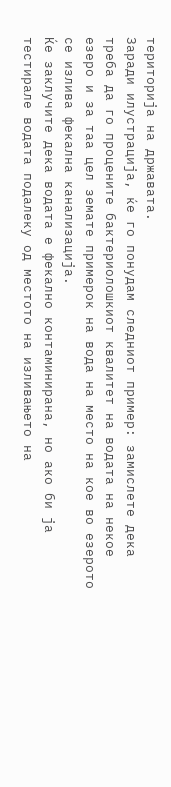територија на државата.
Заради илустрација, ќе го понудам следниот пример: замислете дека треба да го процените бактериолошкиот квалитет на водата на некое езеро и за таа цел земате примерок на вода на место на кое во езерото се излива фекална канализација.
Ќе заклучите дека водата е фекално контаминирана, но ако би ја тестирале водата подалеку од местото на изливањето на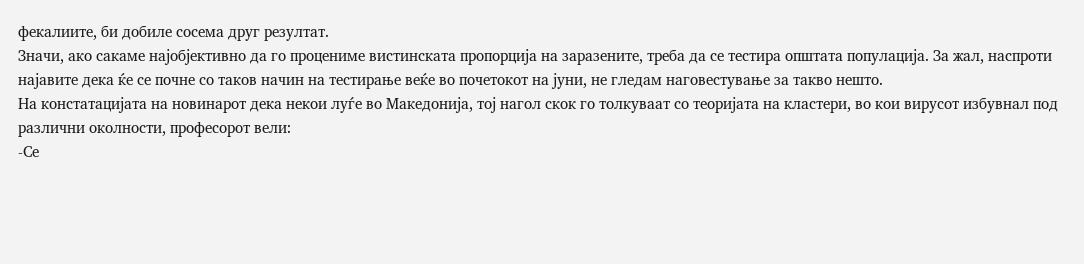фекалиите, би добиле сосема друг резултат.
Значи, ако сакаме најобјективно да го процениме вистинската пропорција на заразените, треба да се тестира општата популација. За жал, наспроти најавите дека ќе се почне со таков начин на тестирање веќе во почетокот на јуни, не гледам наговестување за такво нешто.
На констатацијата на новинарот дека некои луѓе во Македонија, тој нагол скок го толкуваат со теоријата на кластери, во кои вирусот избувнал под различни околности, професорот вели:
-Се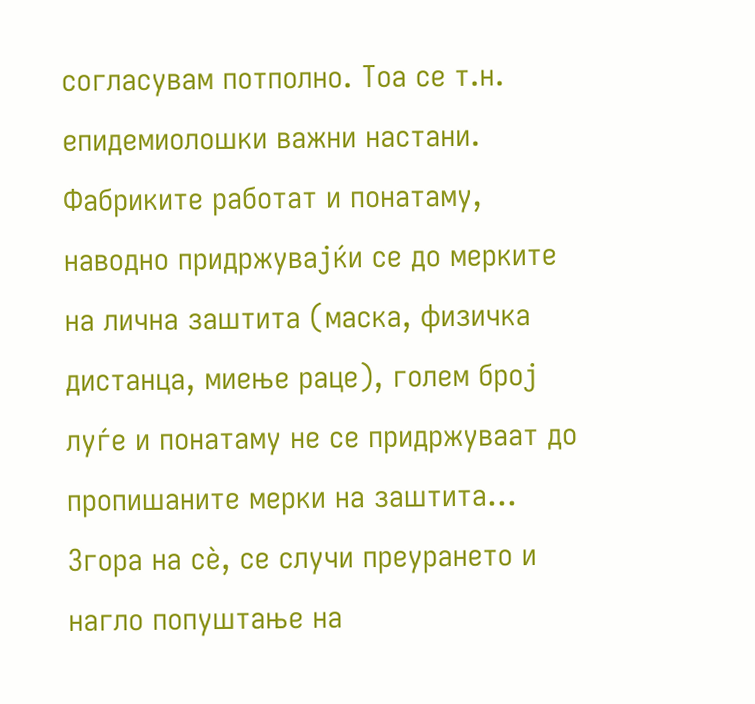согласувам потполно. Тоа се т.н. епидемиолошки важни настани. Фабриките работат и понатаму, наводно придржувајќи се до мерките на лична заштита (маска, физичка дистанца, миење раце), голем број луѓе и понатаму не се придржуваат до пропишаните мерки на заштита…
Згора на сè, се случи преурането и нагло попуштање на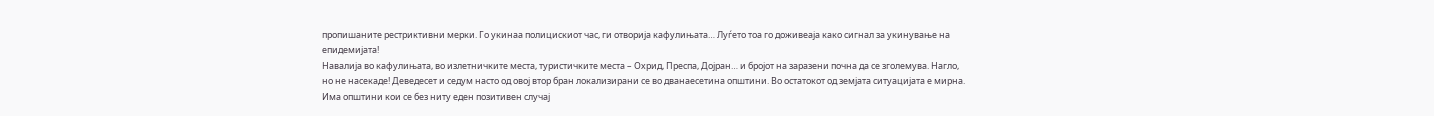пропишаните рестриктивни мерки. Го укинаа полицискиот час, ги отворија кафулињата… Луѓето тоа го доживеаја како сигнал за укинување на епидемијата!
Навалија во кафулињата, во излетничките места, туристичките места – Охрид, Преспа, Дојран… и бројот на заразени почна да се зголемува. Нагло, но не насекаде! Деведесет и седум насто од овој втор бран локализирани се во дванаесетина општини. Во остатокот од земјата ситуацијата е мирна. Има општини кои се без ниту еден позитивен случај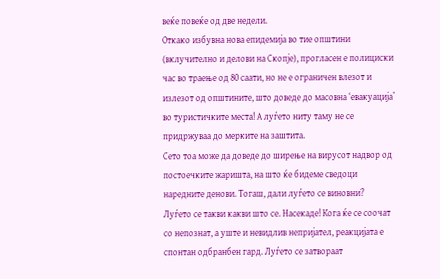веќе повеќе од две недели.
Откако избувна нова епидемија во тие општини (вклучително и делови на Скопје), прогласен е полициски час во траење од 80 саати, но не е ограничен влезот и излезот од општините, што доведе до масовна ‘евакуација’ во туристичките места! А луѓето ниту таму не се придржуваа до мерките на заштита.
Сето тоа може да доведе до ширење на вирусот надвор од постоечките жаришта, на што ќе бидеме сведоци наредните денови. Тогаш, дали луѓето се виновни?
Луѓето се такви какви што се. Насекаде! Кога ќе се соочат со непознат, а уште и невидлив непријател, реакцијата е спонтан одбранбен гард. Луѓето се затвораат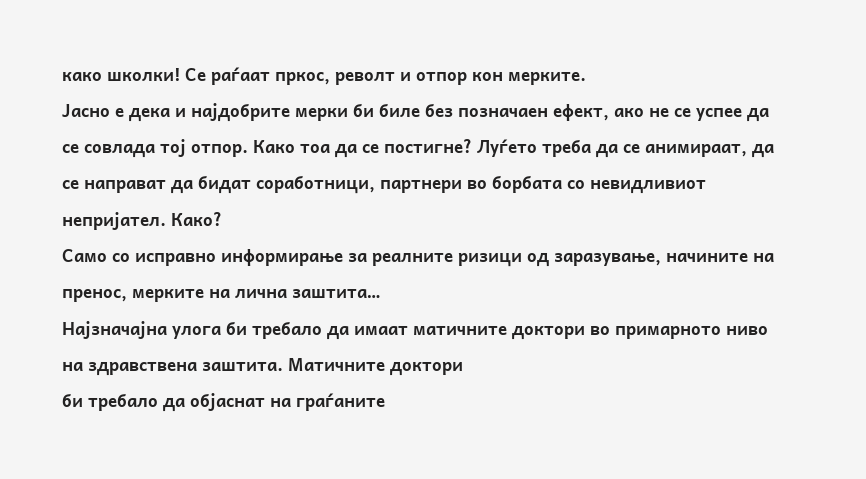како школки! Се раѓаат пркос, револт и отпор кон мерките.
Јасно е дека и најдобрите мерки би биле без позначаен ефект, ако не се успее да се совлада тој отпор. Како тоа да се постигне? Луѓето треба да се анимираат, да се направат да бидат соработници, партнери во борбата со невидливиот непријател. Како?
Само со исправно информирање за реалните ризици од заразување, начините на пренос, мерките на лична заштита…
Најзначајна улога би требало да имаат матичните доктори во примарното ниво на здравствена заштита. Матичните доктори
би требало да објаснат на граѓаните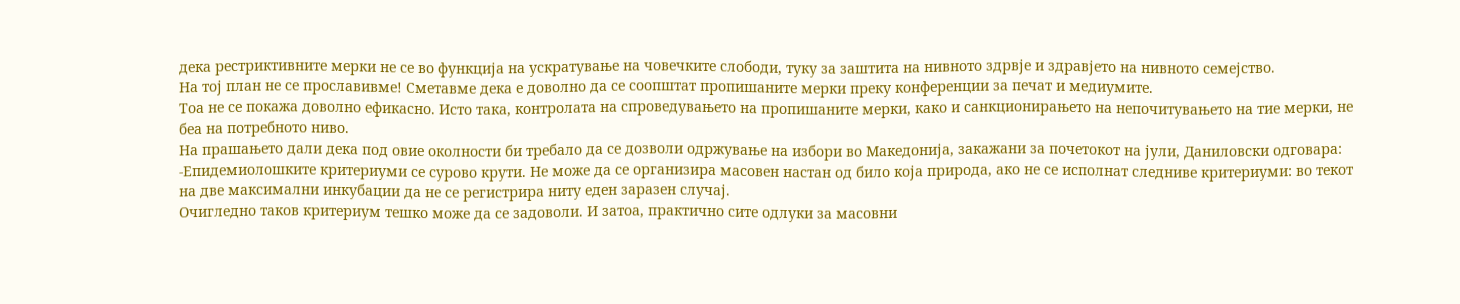дека рестриктивните мерки не се во функција на ускратување на човечките слободи, туку за заштита на нивното здрвје и здравјето на нивното семејство.
На тој план не се прославивме! Сметавме дека е доволно да се соопштат пропишаните мерки преку конференции за печат и медиумите.
Тоа не се покажа доволно ефикасно. Исто така, контролата на спроведувањето на пропишаните мерки, како и санкционирањето на непочитувањето на тие мерки, не беа на потребното ниво.
На прашањето дали дека под овие околности би требало да се дозволи одржување на избори во Македонија, закажани за почетокот на јули, Даниловски одговара:
-Епидемиолошките критериуми се сурово крути. Не може да се организира масовен настан од било која природа, ако не се исполнат следниве критериуми: во текот на две максимални инкубации да не се регистрира ниту еден заразен случај.
Очигледно таков критериум тешко може да се задоволи. И затоа, практично сите одлуки за масовни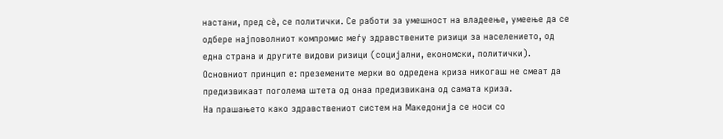настани, пред сè, се политички. Се работи за умешност на владеење, умеење да се одбере најповолниот компромис меѓу здравствените ризици за населението, од една страна и другите видови ризици (социјални, економски, политички).
Основниот принцип е: преземените мерки во одредена криза никогаш не смеат да предизвикаат поголема штета од онаа предизвикана од самата криза.
На прашањето како здравствениот систем на Македонија се носи со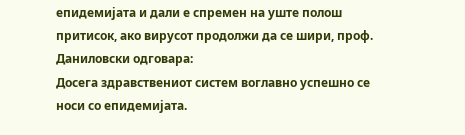епидемијата и дали е спремен на уште полош притисок, ако вирусот продолжи да се шири, проф. Даниловски одговара:
Досега здравствениот систем воглавно успешно се носи со епидемијата.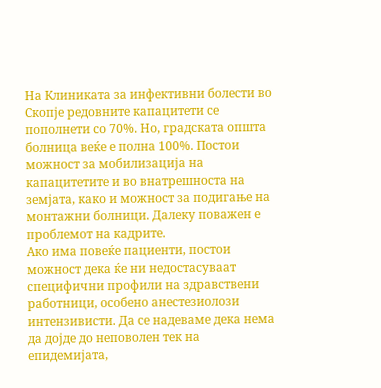На Клиниката за инфективни болести во Скопје редовните капацитети се пополнети со 70%. Но, градската општа болница веќе е полна 100%. Постои можност за мобилизација на капацитетите и во внатрешноста на земјата, како и можност за подигање на монтажни болници. Далеку поважен е проблемот на кадрите.
Ако има повеќе пациенти, постои можност дека ќе ни недостасуваат специфични профили на здравствени работници, особено анестезиолози интензивисти. Да се надеваме дека нема да дојде до неповолен тек на епидемијата,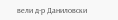вели д-р Даниловски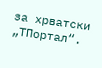за хрватски „ТПортал“.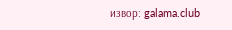извор: galama.club